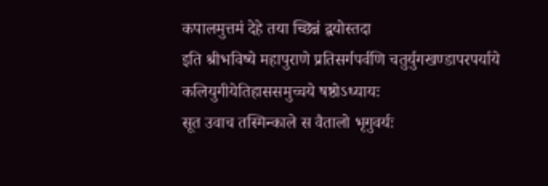कपालमुत्तमं देहे तया च्छिन्नं द्वयोस्तदा
इति श्रीभविष्ये महापुराणे प्रतिसर्गपर्वणि चतुर्युगखण्डापरपर्याये कलियुगीयेतिहाससमुच्चये षष्ठोऽध्यायः
सूत उवाच तस्मिन्काले स वैतालो भृगुवर्यः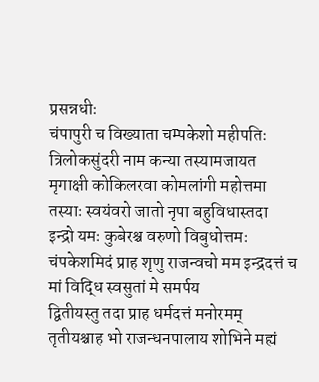प्रसन्नधीः
चंपापुरी च विख्याता चम्पकेशो महीपतिः
त्रिलोकसुंदरी नाम कन्या तस्यामजायत
मृगाक्षी कोकिलरवा कोमलांगी महोत्तमा
तस्याः स्वयंवरो जातो नृपा बहुविधास्तदा
इन्द्रो यमः कुबेरश्च वरुणो विबुधोत्तमः
चंपकेशमिदं प्राह शृणु राजन्वचो मम इन्द्रदत्तं च मां विद्धि स्वसुतां मे समर्पय
द्वितीयस्तु तदा प्राह धर्मदत्तं मनोरमम्
तृतीयश्चाह भो राजन्धनपालाय शोभिने मह्यं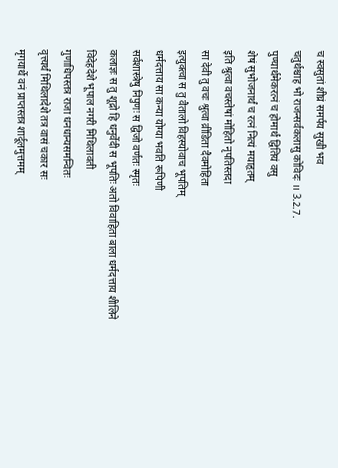च स्वसुतां शीघ्रं समर्पय सुखी भव
चतुर्थश्चाह भो राजन्सर्वकलासु कोविदः ।। 3.2.7.
पुण्यार्थमेकरत्नं च होमार्थं द्वितियं वसु
शेषं सुभोजनार्थं च रत्नं नित्यं मयाहृतम्
इति श्रुत्वा वचस्तेषां मोहितो नृपतिस्तदा
सा देवी तु वचः श्रुत्वा व्रीडिता दैवमोहिता
इत्युक्त्वा स तु वैतालो विहस्योवाच भूपतिम्
धर्मदत्ताय सा कन्या योग्या भवति रूपिणी
सर्वशास्त्रेषु निपुणः स द्विजो वर्णतः स्मृतः
कलाज्ञः स तु शूद्रो हि धनुर्वेदी स भूपतिः अतो विवाहिता बाला धर्मदत्ताय शीलिने
विदेहदेशे भूपाल नगरी मिथिलावती
गुणाधिपस्तत्र राजा धनधान्यसमन्वितः
वृत्त्यर्थं मिथिलादेशे तत्र वासं चकार सः
मृगयार्थे वनं प्राप्तस्तत्र शार्दूलमुत्तमम्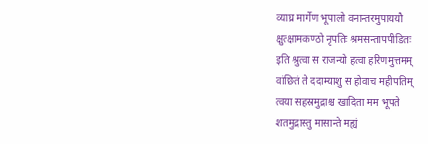व्याघ्र मार्गेण भूपालो वनान्तरमुपाययौ
क्षुत्क्षामकण्ठो नृपतिः श्रमसन्तापपीडितः
इति श्रुत्वा स राजन्यो हत्वा हरिणमुत्तमम्
वांछितं ते ददाम्याशु स होवाच महीपतिम्
त्वया सहस्रमुद्राश्च खादिता मम भूपते
शतमुद्रास्तु मासान्ते मह्यं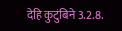देहि कुटुंबिने 3.2.8.